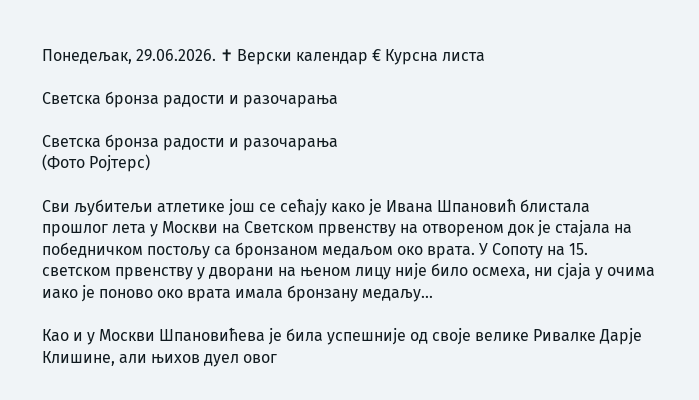Понедељак, 29.06.2026. ✝ Верски календар € Курсна листа

Светска бронза радости и разочарања

Светска бронза радости и разочарања
(Фото Ројтерс)

Сви љубитељи атлетике још се сећају како је Ивана Шпановић блистала прошлог лета у Москви на Светском првенству на отвореном док је стајала на победничком постољу са бронзаном медаљом око врата. У Сопоту на 15. светском првенству у дворани на њеном лицу није било осмеха, ни сјаја у очима иако је поново око врата имала бронзану медаљу...

Као и у Москви Шпановићева је била успешније од своје велике Ривалке Дарје Клишине, али њихов дуел овог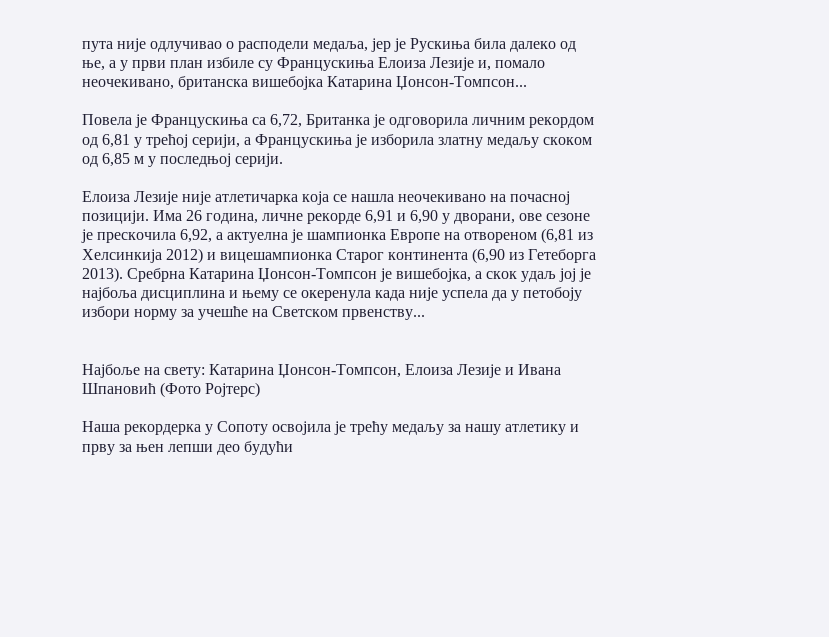пута није одлучивао о расподели медаља, јер је Рускиња била далеко од ње, а у први план избиле су Францускиња Елоиза Лезије и, помало неочекивано, британска вишебојка Катарина Џонсон-Томпсон...

Повела је Францускиња са 6,72, Британка је одговорила личним рекордом од 6,81 у трећој серији, а Францускиња је изборила златну медаљу скоком од 6,85 м у последњој серији.

Елоиза Лезије није атлетичарка која се нашла неочекивано на почасној позицији. Има 26 година, личне рекорде 6,91 и 6,90 у дворани, ове сезоне је прескочила 6,92, а актуелна је шампионка Европе на отвореном (6,81 из Хелсинкија 2012) и вицешампионка Старог континента (6,90 из Гетеборга 2013). Сребрна Катарина Џонсон-Томпсон је вишебојка, а скок удаљ јој је најбоља дисциплина и њему се океренула када није успела да у петобоју избори норму за учешће на Светском првенству...


Најбоље на свету: Катарина Џонсон-Томпсон, Елоиза Лезије и Ивана Шпановић (Фото Ројтерс)

Наша рекордерка у Сопоту освојила је трећу медаљу за нашу атлетику и прву за њен лепши део будући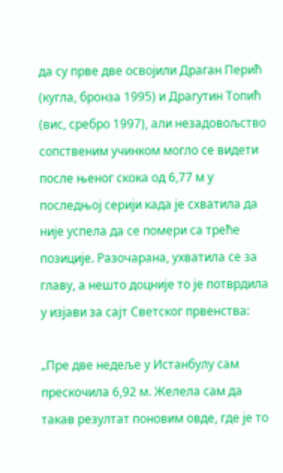да су прве две освојили Драган Перић (кугла, бронза 1995) и Драгутин Топић (вис, сребро 1997), али незадовољство сопственим учинком могло се видети после њеног скока од 6,77 м у последњој серији када је схватила да није успела да се помери са треће позиције. Разочарана, ухватила се за главу, а нешто доцније то је потврдила у изјави за сајт Светског првенства:

„Пре две недеље у Истанбулу сам прескочила 6,92 м. Желела сам да такав резултат поновим овде, где је то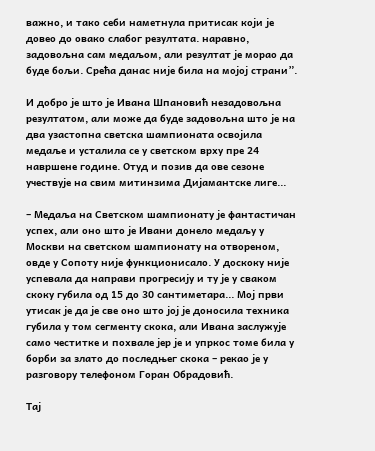важно, и тако себи наметнула притисак који је довео до овако слабог резултата. наравно, задовољна сам медаљом, али резултат је морао да буде бољи. Срећа данас није била на мојој страни”.

И добро је што је Ивана Шпановић незадовољна резултатом, али може да буде задовољна што је на два узастопна светска шампионата освојила медаље и усталила се у светском врху пре 24 навршене године. Отуд и позив да ове сезоне учествује на свим митинзима Дијамантске лиге...

– Медаља на Светском шампионату је фантастичан успех, али оно што је Ивани донело медаљу у Москви на светском шампионату на отвореном, овде у Сопоту није функционисало. У доскоку није успевала да направи прогресију и ту је у сваком скоку губила од 15 до 30 сантиметара... Мој први утисак је да је све оно што јој је доносила техника губила у том сегменту скока, али Ивана заслужује само честитке и похвале јер је и упркос томе била у борби за злато до последњег скока – рекао је у разговору телефоном Горан Обрадовић.

Тај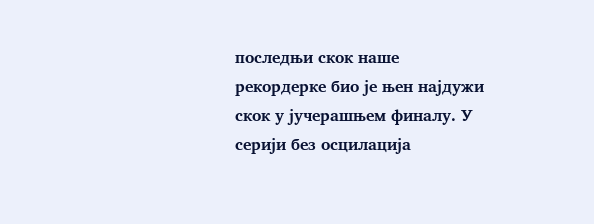последњи скок наше рекордерке био је њен најдужи скок у јучерашњем финалу. У серији без осцилација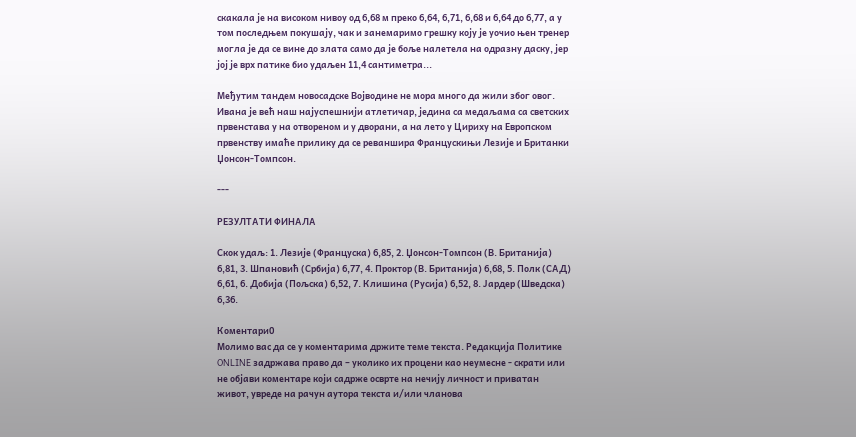скакала је на високом нивоу од 6,68 м преко 6,64, 6,71, 6,68 и 6,64 до 6,77, а у том последњем покушају, чак и занемаримо грешку коју је уочио њен тренер могла је да се вине до злата само да је боље налетела на одразну даску, јер јој је врх патике био удаљен 11,4 сантиметра...

Међутим тандем новосадске Војводине не мора много да жили због овог. Ивана је већ наш најуспешнији атлетичар, једина са медаљама са светских првенстава у на отвореном и у дворани, а на лето у Цириху на Европском првенству имаће прилику да се реваншира Францускињи Лезије и Британки Џонсон-Томпсон.

---

РЕЗУЛТАТИ ФИНАЛА

Скок удаљ: 1. Лезије (Француска) 6,85, 2. Џонсон-Томпсон (В. Британија) 6,81, 3. Шпановић (Србија) 6,77, 4. Проктор (В. Британија) 6,68, 5. Полк (САД) 6,61, 6. Добија (Пољска) 6,52, 7. Клишина (Русија) 6,52, 8. Јардер (Шведска) 6,36.

Коментари0
Молимо вас да се у коментарима држите теме текста. Редакција Политике ONLINE задржава право да – уколико их процени као неумесне - скрати или не објави коментаре који садрже осврте на нечију личност и приватан живот, увреде на рачун аутора текста и/или чланова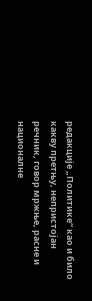редакције „Политике“ као и било какву претњу, непристојан речник, говор мржње, расне и националне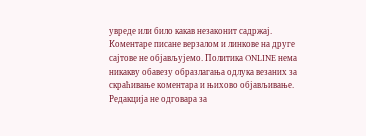увреде или било какав незаконит садржај. Коментаре писане верзалом и линкове на друге сајтове не објављујемо. Политика ONLINE нема никакву обавезу образлагања одлука везаних за скраћивање коментара и њихово објављивање. Редакција не одговара за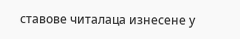ставове читалаца изнесене у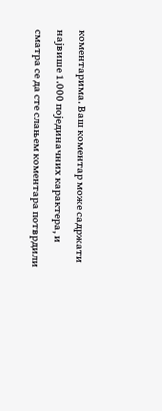коментарима. Ваш коментар може садржати највише 1.000 појединачних карактера, и сматра се да сте слањем коментара потврдили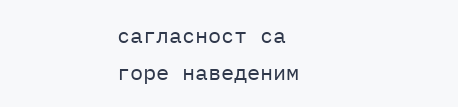сагласност са горе наведеним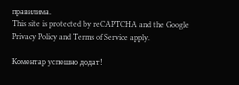правилима.
This site is protected by reCAPTCHA and the Google Privacy Policy and Terms of Service apply.

Комeнтар успeшно додат!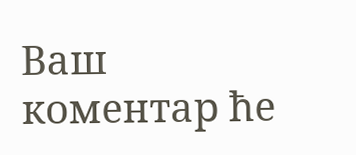Ваш комeнтар ћe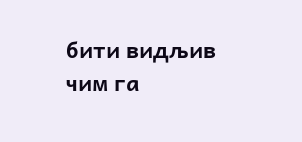бити видљив чим га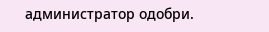администратор одобри.